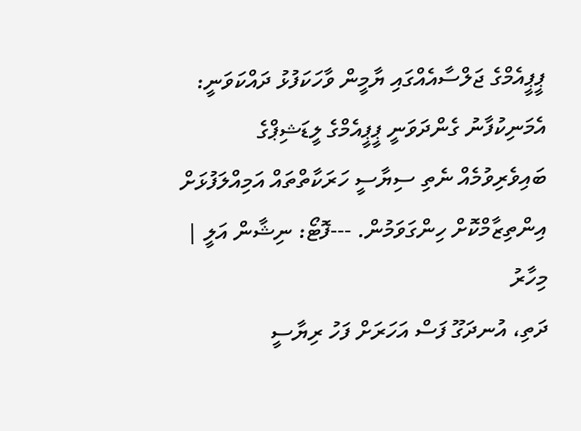ޕީޕީއެމްގެ ޖަލްސާއެއްގައި ޔާމީން ވާހަކަފުޅު ދައްކަވަނީ: އެމަނިކުފާނު ގެންދަވަނީ ޕީޕީއެމްގެ ލީޑަޝިޕްގެ ބައިވެރިވުމެއް ނެތި ސިޔާސީ ހަރަކާތްތައް އަމިއްލަފުޅަށް އިންތިޒާމްކޮށް ހިންގަވަމުން. ---ފޮޓޯ: ނިޝާން އަލީ | މިހާރު
ދަތި، އުނދަގޫ ފަސް އަހަރަށް ފަހު ރިޔާސީ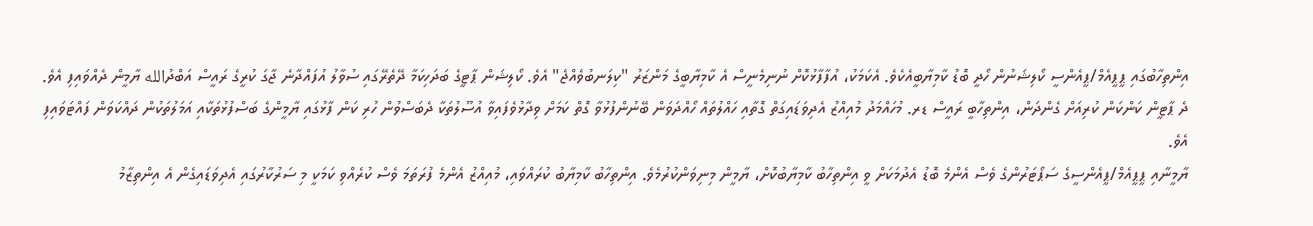އިންތިހާބުގައި ޕީޕީއެމް/ޕީއެންސީ ކޯލިޝަނުން ހޯދީ ބޮޑު ކާމިޔާބީއެކެވެ. އެކަމަކު، އުފާފާޅުކޮށް ނުނިމެނީސް އެ ކާމިޔާބީގެ މަންޒަރު "ކިލަނބުވެއްޖެ" އެވެ. ކޯލިޝަން ޕާޓީގެ ބަދަހިކަމާ ދޭތެރޭގައި ސުވާލު އުފައްދާނެ ޖާގަ ކުރީގެ ރައީސް އަބްދުالله ޔާމީން ދެއްވައިފި އެވެ.
ދެ ޕާޓީން ކަންކަން ކުރިއަށް ގެންދަން، އިންތިހާބީ ރައީސް ޑރ. މުހައްމަދު މުއިއްޒު އެދިވަޑައިގަތް ގޮތާއި ހައްލުތައް ހޯއްދަވަން ބޭނުންފުޅުވާ ގޮތް ކަމަށް ވިދާޅުވެފައިވާ އުސޫލުތަކާ ދެބަސްވުން ހުރި ކަން ފާޅުގައި ޔާމީންގެ ބަސްފުޅުތަކާއި އަމަލުތަކުން ދައްކަވަން ފައްޓަވައިފި އެވެ.
ޔާމީނާއި ޕީޕީއެމް/ޕީއެންސީގެ ސަޕޯޓަރުންގެ ވެސް އެންމެ ބޮޑު އެދުމަކަށް ވީ އިންތިހާބު ކާމިޔާބުކޮށް، ޔާމީން މިނިވަންކުރުމެވެ. އިންތިހާބު ކާމިޔާބު ކުރައްވައި، މުއިއްޒު އެންމެ ފުރަތަމަ ވެސް ކުރެއްވި ކަމަކީ މި ސަރުކާރުގައި އެދިވަޑައިގެން އެ އިންތިޒާމު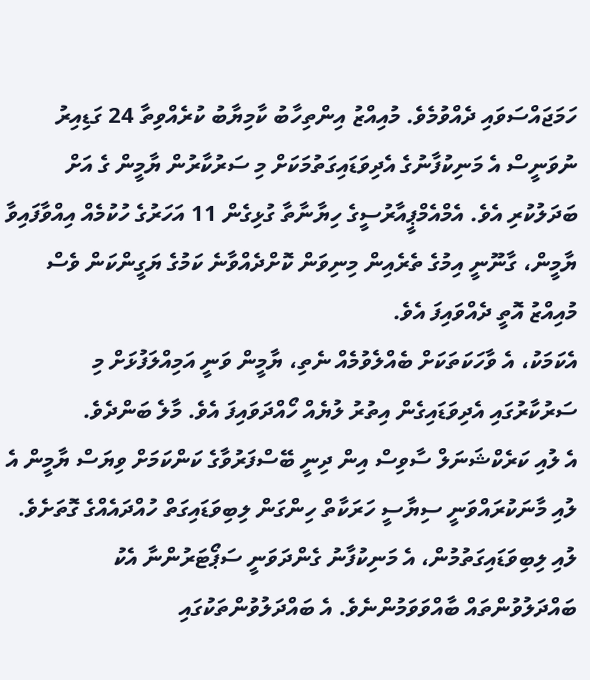ހަމަޖައްސަވައި ދެއްވުމެވެ. މުއިއްޒު އިންތިހާބު ކާމިޔާބު ކުރެއްވިތާ 24 ގަޑިއިރު ނުވަނީސް އެ މަނިކުފާނުގެ އެދިވަޑައިގަތުމަކަށް މި ސަރުކާރުން ޔާމީން ގެ އަށް ބަދަލުކުރި އެވެ. އެމްއެމްޕީއާރުސީގެ ހިޔާނާތާ ގުޅިގެން 11 އަހަރުގެ ހުކުމެއް އިއްވާފައިވާ ޔާމީން، ގާނޫނީ އިމުގެ ތެރެއިން މިނިވަން ކޮށްދެއްވާނެ ކަމުގެ ޔަގީންކަން ވެސް މުއިއްޒު އޮތީ ދެއްވައިފަ އެވެ.
އެކަމަކު، އެ ވާހަކަތަކަށް ބެއްލެވުމެއް ނެތި، ޔާމީން ވަނީ އަމިއްލަފުޅަށް މި ސަރުކާރުގައި އެދިވަޑައިގެން އިތުރު ލުޔެއް ހޯއްދަވައިފަ އެވެ. މާލެ ބަންދެވެ.
އެ ލުއި ކަރެކްޝަނަލް ސާވިސް އިން ދިނީ ބޭސްފަރުވާގެ ކަންކަމަށް ވިޔަސް ޔާމީން އެ ލުއި މާނަކުރައްވަނީ ސިޔާސީ ހަރަކާތް ހިންގަން ލިބިވަޑައިގަތް ހުއްދައެއްގެ ގޮތަށެވެ. ލުއި ލިބިވަޑައިގަތުމުން، އެ މަނިކުފާނު ގެންދަވަނީ ސަޕޯޓަރުންނާ އެކު ބައްދަލުވުންތައް ބާއްވަވަމުންނެވެ. އެ ބައްދަލުވުންތަކުގައި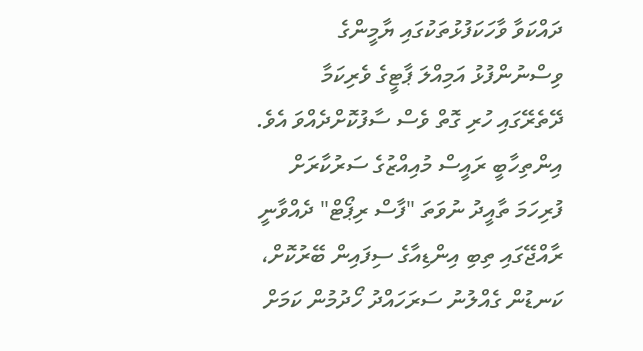ދައްކަވާ ވާހަކަފުޅުތަކުގައި ޔާމީންގެ ވިސްނުންފުޅު އަމިއްލަ ޕާޓީގެ ވެރިކަމާ ދޭތެރޭގައި ހުރި ގޮތް ވެސް ސާފުކޮށްދެއްވަ އެވެ.
އިންތިހާބީ ރައީސް މުއިއްޒުގެ ސަރުކާރަށް ފުރިހަމަ ތާއީދު ނުވަތަ "ފާސް ރިޕޯޓް" ދެއްވާނީ ރާއްޖޭގައި ތިބި އިންޑިއާގެ ސިފައިން ބޭރުކޮށް، ކަނޑުން ގެއްލުނު ސަރަހައްދު ހޯދުމުން ކަމަށް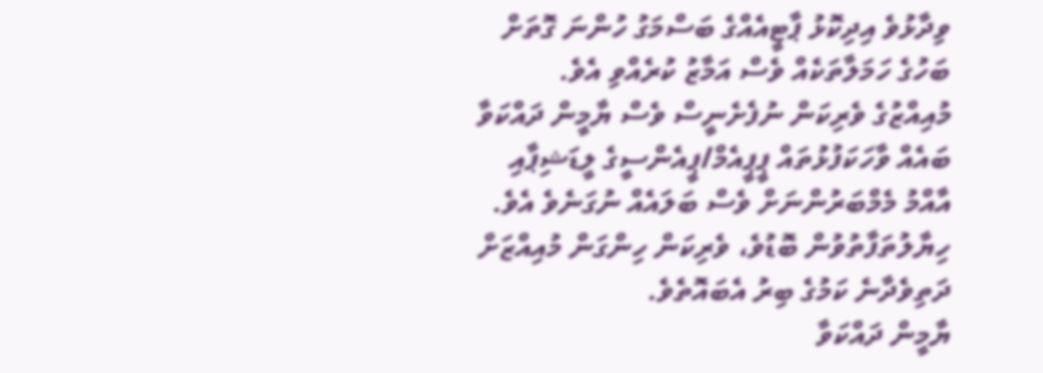ވިދާޅުވެ އިދިކޮޅު ޕާޓީއެއްގެ ބަސްމަގު ހުންނަ ގޮތަށް ބަހުގެ ހަމަލާތަކެއް ވެސް އަމާޒު ކުރެއްވި އެވެ.
މުއިއްޒުގެ ވެރިކަން ނުފެށެނީސް ވެސް ޔާމީން ދައްކަވާ ބައެއް ވާހަކަފުޅުތައް ޕީޕީއެމް/ޕީއެންސީގެ ލީޑަޝިޕާއި އާއްމު މެމްބަރުންނަށް ވެސް ބަލައެއް ނުގަނެވެ އެވެ. ހިޔާލުތަފާތުވުން ބޮޑުވެ، ވެރިކަން ހިންގަން މުއިއްޒަށް ދަތިވެދާނެ ކަމުގެ ބިރު އެބައޮތެވެ.
ޔާމީން ދައްކަވާ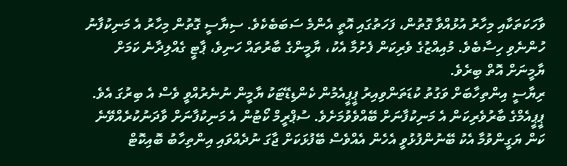ވާހަކަތަކާއި މިހާރު އުޅުއްވާ ގޮތުން، ފަހަތުގައި އޮތީ އެންމެ ސަބަބެކެވެ. ސިޔާސީ ގޮތުން މިހާރު އެ މަނިކުފާނު ހުންނެވި ހިސާބެވެ. މުއިއްޒުގެ ވެރިކަން ފެށުމާ އެކު، ޔާމީންގެ ބާރުތައް ހަނިވެ، ޕާޓީ ގެއްލިދާނެ ކަމަށް ޔާމީނަށް އޮތް ބިރެވެ.
ރިޔާސީ އިންތިހާބަށް ވަގުތު ކުޑަތަންވިއިރު ޕީޕީއެމުން ކެންޑިޑޭޓަކު ޔާމީން ނުނެރުއްވީ ވެސް އެ ބިރުގަ އެވެ. ޕީޕީއެމްގެ ބާރުވެރިކަން އެ މަނިކުފާނަށް ބޭއްވެވުމަށެވެ. ސުޕްރީމް ކޯޓުން އެ މަނިކުފާނަށް ވާދަނުކުރެއްވޭނެ ކަން ޔަގީންވުމާ އެކު ބޭނުންފުޅުވީ އެހެން އެއްވެސް ބޭފުޅަކަށް ޖާގަ ނުދެއްވައި އިންތިހާބު ބޮއިކޮޓް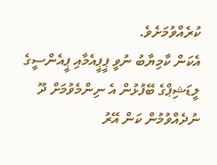ކުރެއްވުމަށެވެ.
އެކަން ކާމިޔާބު ނުވީ ޕީޕީއެމާއި ޕީއެންސީގެ ލީޑަޝިޕްގެ ބޭފުޅުން އެ ނިންމެވުމަށް ދޫ ނުދެއްވުމުން ކަން އޭރު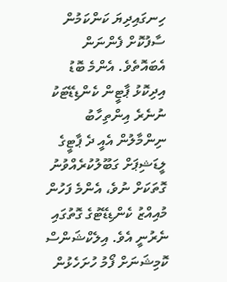ހިނގައިދިޔަ ކަންކަމުން ސާފުކޮށް ފެންނަން އެބައޮތެވެ. އެންމެ ބޮޑު އިދިކޮޅު ޕާޓީން ކެންޑިޑޭޓަކު ނުނެރެ އިންތިހާބު ނިންމާލުން އެއީ ދެ ޕާޓީގެ ލީޑަޝިޕަށް ގަބޫލުކުރެއްވުނު ގޮތަކަށް ނުވެ، އެންމެ ފަހުން މުއިއްޒު ކެންޑިޑޭޓުގެ ގޮތުގައި ނެރުނީ އެވެ. އިލެކްޝަންސް ކޮމިޝަނަށް ފޯމު ހުށަހެޅުން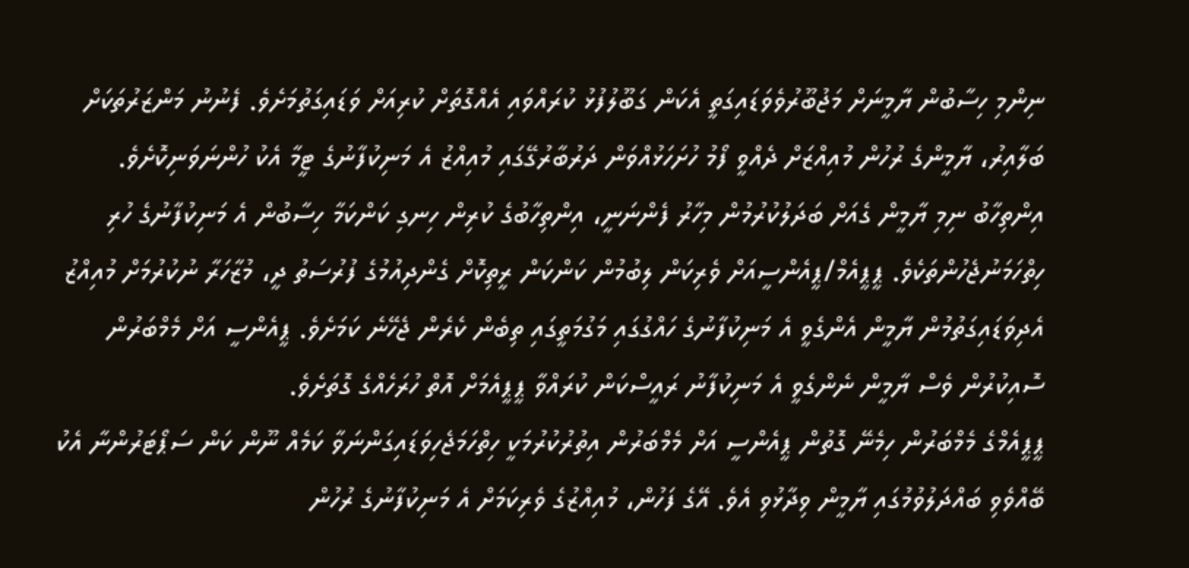ނިންމި ހިސާބުން ޔާމީނަށް މަޖުބޫރުވެވަޑައިގަތީ އެކަން ގަބޫލުފުޅު ކުރައްވައި އެއްގޮތަށް ކުރިއަށް ވަޑައިގަތުމަށެވެ. ފެނުނު މަންޒަރުތަކަށް ބަލާއިރު، ޔާމީންގެ ރުހުން މުއިއްޒަށް ދެއްވީ ފޯމު ހުށަހަޅުއްވަން ދަރުބާރުގޭގައި މުއިއްޒު އެ މަނިކުފާނުގެ ޓީމާ އެކު ހުންނަވަނިކޮށެވެ.
އިންތިހާބު ނިމި ޔާމީން ގެއަށް ބަދަލުކުރުމުން މިހާރު ފެންނަނީ، އިންތިހާބުގެ ކުރިން ހިނގި ކަންކަމާ ހިސާބުން އެ މަނިކުފާނުގެ ހުރި ހިތްހަމަނުޖެހުންތަކެވެ. ޕީޕީއެމް/ޕީއެންސީއަށް ވެރިކަން ލިބުމުން ކަންކަން ރީތިކޮށް ގެންދިއުމުގެ ފުރުސަތު ދީ، މުޒާހަރާ ނުކުރުމަށް މުއިއްޒު އެދިވަޑައިގަތުމުން ޔާމީން އެންގެވީ އެ މަނިކުފާނުގެ ހައްގުގައި މަގުމަތީގައި ތިބެން ކެރެން ޖެހޭނެ ކަމަށެވެ. ޕީއެންސީ އަށް މެމްބަރުން ސޮއިކުރުން ވެސް ޔާމީން ނެންގެވީ އެ މަނިކުފާނު ރައީސްކަން ކުރައްވާ ޕީޕީއެމަށް އޮތް ހުރަހެއްގެ ގޮތަށެވެ.
ޕީޕީއެމްގެ މެމްބަރުން ހިމެނޭ ގޮތުން ޕީއެންސީ އަށް މެމްބަރުން އިތުރުކުރުމަކީ ހިތްހަމަޖެހިވަޑައިގަންނަވާ ކަމެއް ނޫން ކަން ސަޕޯޓަރުންނާ އެކު ބޭއްވެވި ބައްދަލުވުމުގައި ޔާމީން ވިދާޅުވި އެވެ. އޭގެ ފަހުން، މުއިއްޒުގެ ވެރިކަމަށް އެ މަނިކުފާނުގެ ރުހުން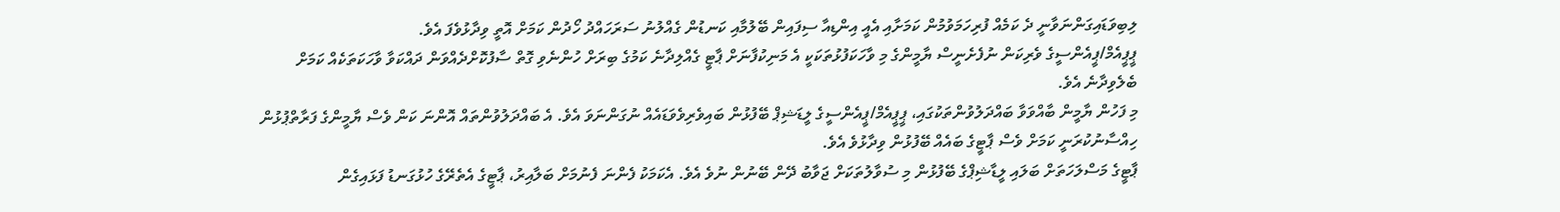ލިބިވަޑައިގަންނަވާނީ ދެ ކަމެއް ފުރިހަމަވުމުން ކަމަށާއި އެއީ އިންޑިއާ ސިފައިން ބޭލުމާއި ކަނޑުން ގެއްލުނު ސަރަހައްދު ހޯދުން ކަމަށް އޮތީ ވިދާޅުވެފަ އެވެ.
ޕީޕީއެމް/ޕީއެންސީގެ ވެރިކަން ނުފެށެނީސް ޔާމީންގެ މި ވާހަކަފުޅުތަކަކީ އެ މަނިކުފާނަށް ޕާޓީ ގެއްލިދާނެ ކަމުގެ ބިރަށް ހުންނެވި ގޮތް ސާފުކޮށްދެއްވަން ދައްކަވާ ވާހަކަތަކެއް ކަމަށް ބެލެވިދާނެ އެވެ.
މި ފަހުން ޔާމީން ބާއްވަވާ ބައްދަލުވުންތަކުގައި، ޕީޕީއެމް/ޕީއެންސީގެ ލީޑަޝިޕް ބޭފުޅުން ބައިވެރިވެވަޑައެއް ނުގަންނަވަ އެވެ. އެ ބައްދަލުވުންތައް އޮންނަ ކަން ވެސް ޔާމީންގެ ފަރާތްޕުޅުން ހިއްސާނުކުރަނީ ކަމަށް ވެސް ޕާޓީގެ ބައެއް ބޭފުޅުން ވިދާޅުވެ އެވެ.
ޕާޓީގެ މަސްލަހަތަށް ބަލައި ލީޑާޝިޕްގެ ބޭފުޅުން މި ސުވާލުތަކަށް ޖަވާބު ދޭން ބޭނުން ނުވެ އެވެ. އެކަމަކު ފެންނަ ފެނުމަށް ބަލާއިރު، ޕާޓީގެ އެތެރޭގެ ހުޅުގަނޑު ފަޅައިގެން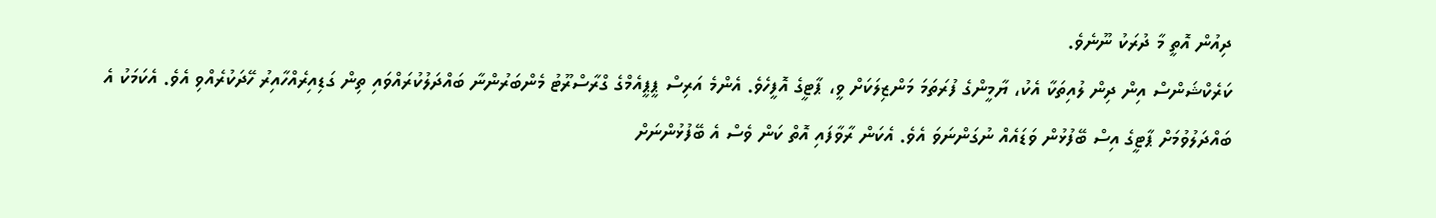ދިއުން އޮތީ މާ ދުރަކު ނޫނެވެ.
ކަރެކްޝަންސް އިން ދިން ލުއިތަކާ އެކު، ޔާމީންގެ ފުރަތަމަ މަންޒިލަކަށް ވީ، ޕާޓީގެ އޮފީހެވެ. އެންމެ އަރިސް ޕީޕީއެމްގެ ގްރާސްރޫޓު މެންބަރުންނާ ބައްދަލުކުރައްވައި ތިން ގަޑިއިރެއްހާއިރު ހޭދަކުރެއްވި އެވެ. އެކަމަކު އެ ބައްދަލުވުމަށް ޕާޓީގެ އިސް ބޭފުޅުން ވަޑައެއް ނުގަންނަވަ އެވެ. އެކަން ރާވާފައި އޮތް ކަން ވެސް އެ ބޭފުޅުންނަށް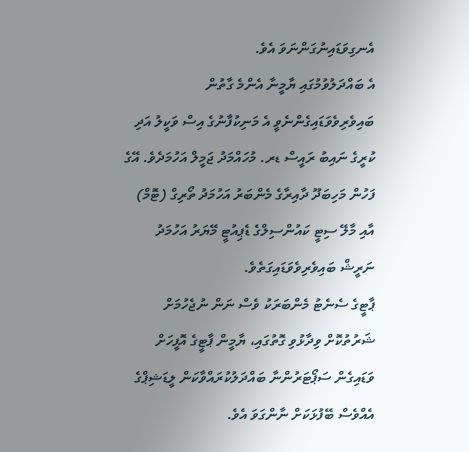އެނގިވަޑައިނުގަންނަވަ އެވެ.
އެ ބައްދަލުވުމުގައި ޔާމީނާ އެންމެ ގާތުން ބައިވެރިވެވަޑައިގެންނެވީ އެ މަނިކުފާނުގެ އިސް ވަކީލު އަދި ކުރީގެ ނައިބު ރައީސް ޑރ. މުހައްމަދު ޖަމީލް އަހުމަދެވެ. އޭގެ ފަހުން މަހިބަދޫ ދާއިރާގެ މެންބަރު އަހުމަދު ތޯރިގް (ޓޮމް) އާއި މާލޭ ސިޓީ ކައުންސިލްގެ ޑެޕިއުޓީ މޭޔަރު އަހުމަދު ނަރީޝް ބައިވެރިވެވަޑައިގަތެވެ.
ޕާޓީގެ ސެނެޓު މެންބަރަކު ވެސް ނަން ނުޖެހުމަށް ޝަރުތުކޮށް ވިދާޅުވި ގޮތުގައި، ޔާމީން ޕާޓީގެ އޮފީހަށް ވަޑައިގެން ސަޕޯޓަރުންނާ ބައްދަލުކުރައްވާކަން ލީޑަޝިޕްގެ އެއްވެސް ބޭފުޅަކަށް ނާންގަވަ އެވެ.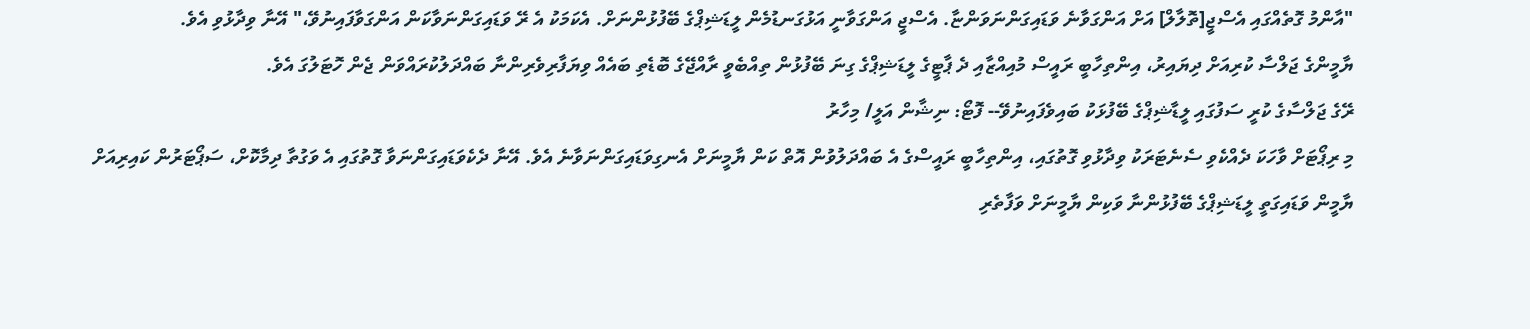"އާންމު ގޮތެއްގައި އެސްޖީ[ތޮލާލް] އަށް އަންގަވާނެ ވަޑައިގަންނަވަންޏާ. އެސްޖީ އަންގަވާނީ އަޅުގަނޑުމެން ލީޑަޝިޕްގެ ބޭފުޅުންނަށް. އެކަމަކު އެ ރޭ ވަޑައިގަންނަވާކަން އަންގަވާފައިނުވޭ،" އޭނާ ވިދާޅުވި އެވެ.
ޔާމީންގެ ޖަލްސާ ކުރިއަށް ދިޔައިރު، އިންތިހާބީ ރައީސް މުއިއްޒާއި ދެ ޕާޓީގެ ލީޑަޝިޕްގެ ގިނަ ބޭފުޅުން ތިއްބެވީ ރާއްޖޭގެ ބޮޑެތި ބައެއް ވިޔަފާރިވެރިންނާ ބައްދަލުކުރައްވަން ޖެން ހޮޓަލުގަ އެވެ.
ރޭގެ ޖަލްސާގެ ކުރީ ސަފުގައި ލީޑާޝިޕްގެ ބޭފުޅަކު ބައިވެފައިނުވޭ-- ފޮޓޯ: ނިޝާން އަލީ/ މިހާރު
މި ރިޕޯޓަށް ވާހަކަ ދެއްކެވި ސެނެޓަރަކު ވިދާޅުވި ގޮތުގައި، އިންތިހާބީ ރައީސްގެ އެ ބައްދަލުވުން އޮތް ކަން ޔާމީނަށް އެނގިވަޑައިގަންނަވާނެ އެވެ. އޭނާ ދެކެވަޑައިގަންނަވާ ގޮތުގައި އެ ވަގުތާ ދިމާކޮށް، ސަޕޯޓަރުން ކައިރިއަށް ޔާމީން ވަޑައިގަތީ ލީޑަޝިޕްގެ ބޭފުޅުންނާ ވަކިން ޔާމީނަށް ވަފާތެރި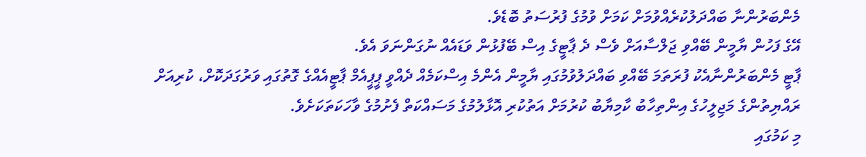މެންބަރުންނާ ބައްދަލުކުރެއްވުމަށް ކަމަށް ވުމުގެ ފުރުސަތު ބޮޑެވެ.
އޭގެ ފަހުން ޔާމީން ބޭއްވި ޖަލްސާއަށް ވެސް ދެ ޕާޓީގެ އިސް ބޭފުޅުން ވަޑައެއް ނުގަންނަވަ އެވެ.
ޕާޓީ މެންބަރުންނާއެކު ފުރަތަމަ ބޭއްވި ބައްދަލުވުމުގައި ޔާމީން އެންމެ އިސްކަމެއް ދެއްވީ ޕީޕީއެމް ޕާޓީއެއްގެ ގޮތުގައި ވަރުގަދަކޮށް، ކުރިއަށް ރައްޔިތުންގެ މަޖިލީހުގެ އިންތިހާބު ކާމިޔާބު ކުރުމަށް އަތުކުރި އޮޅާލުމުގެ މަސައްކަތް ފެށުމުގެ ވާހަކަތަކަށެވެ.
މި ކަމުގައި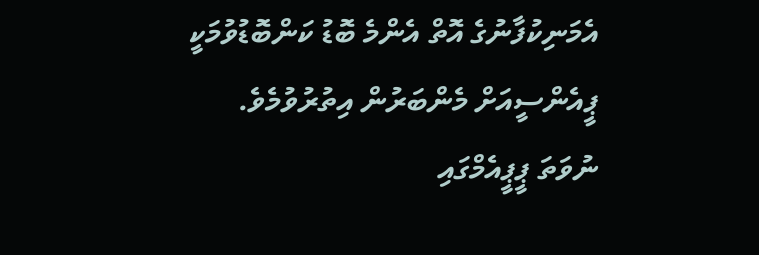އެމަނިކުފާނުގެ އޮތް އެންމެ ބޮޑު ކަންބޮޑުވުމަކީ ޕީއެންސީއަށް މެންބަރުން އިތުރުވުމެވެ. ނުވަތަ ޕީޕީއެމްގައި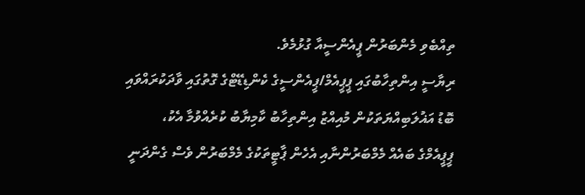ތިއްބެވި މެންބަރުން ޕީއެންސީއާ ގުޅުމެވެ.
ރިޔާސީ އިންތިހާބުގައި ޕީޕީއެމް/ޕީއެންސީގެ ކެންޑިޑޭޓްގެ ގޮތުގައި ވާދަކުރައްވައި ބޮޑު އަޣުލަބިއްޔަތަކުން މުއިއްޒު އިންތިހާބު ކާމިޔާބު ކުރެއްވުމާ އެކު، ޕީޕީއެމްގެ ބައެއް މެމްބަރުންނާއި އެހެން ޕާޓީތަކުގެ މެމްބަރުން ވެސް ގެންދަނީ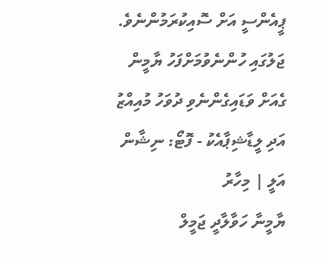ޕީއެންސީ އަށް ސޮއިކުރަމުންނެވެ.
ޖަލުގައި ހުންނެވުމަށްފަހު ޔާމީން ގެއަށް ވަޑައިގެންނެވި ދުވަހު މުއިއްޒު އަދި ލީޑާޝިޕާއެކު - ފޮޓޯ: ނިޝާން އަލީ | މިހާރު
ޔާމީނާ ހަވާލާދީ ޖަމީލް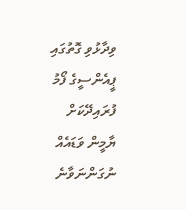ވިދާޅުވި ގޮތުގައި ޕީއެންސީގެ ފޯމު ފުރައިދޭކަށް ޔާމީން ވަޑައެއް ނުގަންނަވާނެ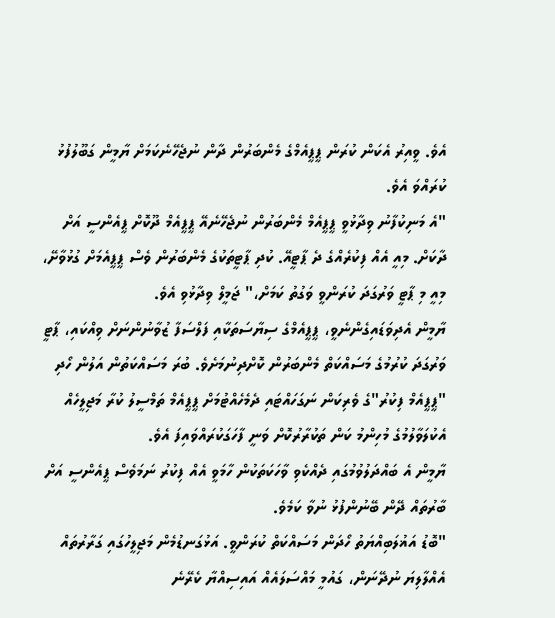އެވެ. ވީއިރު އެކަން ކުރަން ޕީޕީއެމްގެ މެންބަރުން ދާން ނުޖެހޭނެކަމަށް ޔާމީން ގަބޫލުފުޅު ކުރައްވަ އެވެ.
"އެ މަނިކުފާނު ވިދާޅުވީ ޕީޕީއެމް މެންބަރުން ނުޖެހޭނެއޭ ޕީޕީއެމް ދޫކޮށް ޕީއެންސީ އަށް ދާކަށް. މިއީ އެއް ފިކުރެއްގެ ދެ ޕާޓީއޭ. ކުދި ޕާޓީތަކުގެ މެންބަރުން ވެސް ޕީޕީއެމަށް ގުޅުވާށޭ، މިއީ މި ޕާޓީ ވަރުގަދަ ކުރަންވީ ވަގުތު ކަމަށް،" ޖަމީލް ވިދާޅުވި އެވެ.
ޔާމީން އެދިވަޑައިގެންނެވީ، ޕީޕީއެމްގެ ސިޔާސަތަކާއި ފަލްސަފާ ޒުވާނުންނަށް ވިއްކައި، ޕާޓީ ވަރުގަދަ ކުރުމުގެ މަސައްކަތް މެންބަރުން ކޮށްދިނުމަށެވެ. ބުރަ މަސައްކަތުން އަލުން ހޯދި "ޕީޕީއެމް ފިކުރު"ގެ ވެރިކަން ނަގަހައްޓައި ދެމެހެއްޓުމަށް ޕީޕީއެމް ތަމްސީލު ކުރާ މަޖިލީހެއް އެކުލަވާލުމުގެ މުހިންމު ކަން ތަކުރާރުކޮށް ވަނީ ފާހަގަކުރައްވައިފަ އެވެ.
ޔާމީން އެ ބައްދަލުވުމުގައި ދެއްކެވި ވާހަކަތަކުން ހާމަވީ އެއް ފިކުރު ނަމަވެސް ޕީއެންސީ އަށް ބާރުތައް ދޭން ބޭނުންފުޅު ނުވާ ކަމެވެ.
"ބޮޑު އަޣުލަބިއްޔަތު ހޯދަން މަސައްކަތް ކުރަންވީ. އަޅުގަނޑުމެން މަޖިލީހުގައި ގަރާރުތައް އެއްލާލިޔަ ނުދޭނަން، ގައުމީ މައްސަލައެއް އައިސިއްޔާ ކެރޭނެ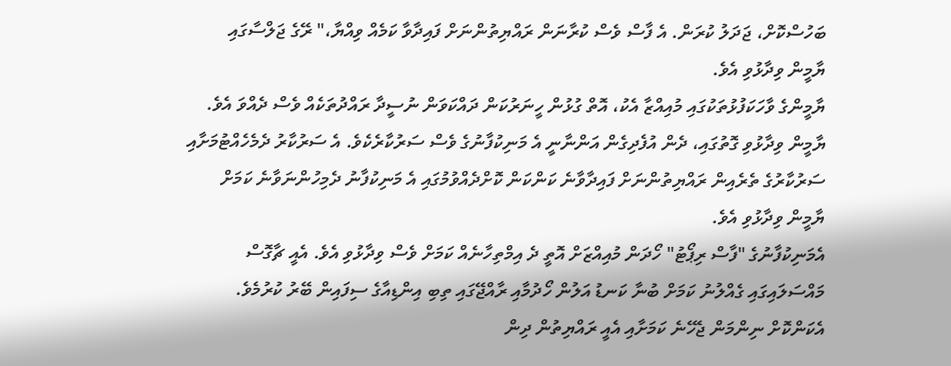ބަހުސްކޮށް، ޖަދަލު ކުރަން. އެ ފާސް ވެސް ކުރާނަން ރައްޔިތުންނަށް ފައިދާވާ ކަމެއް ވިއްޔާ،" ރޭގެ ޖަލްސާގައި ޔާމީން ވިދާޅުވި އެވެ.
ޔާމީންގެ ވާހަކަފުޅުތަކުގައި މުއިއްޒާ އެކު، އޮތް ގުޅުން ހީނަރުކަން ދައްކަވަން ނުސީދާ ރައްދުތަކެއް ވެސް ދެއްވަ އެވެ.
ޔާމީން ވިދާޅުވި ގޮތުގައި، ދެން އުފެދިގެން އަންނާނީ އެ މަނިކުފާނުގެ ވެސް ސަރުކާރެކެވެ. އެ ސަރުކާރު ދެމެހެއްޓުމަށާއި ސަރުކާރުގެ ތެރެއިން ރައްޔިތުންނަށް ފައިދާވާނެ ކަންކަން ކޮށްދެއްވުމުގައި އެ މަނިކުފާނު ދެމިހުންނަވާނެ ކަމަށް ޔާމީން ވިދާޅުވި އެވެ.
އެމަނިކުފާނުގެ "ފާސް ރިޕޯޓު" ހޯދަން މުއިއްޒަށް އޮތީ ދެ އިމްތިހާނެއް ކަމަށް ވެސް ވިދާޅުވި އެވެ. އެއީ ޗާގޮސް މައްސަލައިގައި ގެއްލުނު ކަމަށް ބުނާ ކަނޑު އަލުން ހޯދުމާއި ރާއްޖޭގައި ތިބި އިންޑިއާގެ ސިފައިން ބޭރު ކުރުމެވެ. އެކަންކޮށް ނިންމަން ޖެހޭނެ ކަމަށާއި އެއީ ރައްޔިތުން ދިން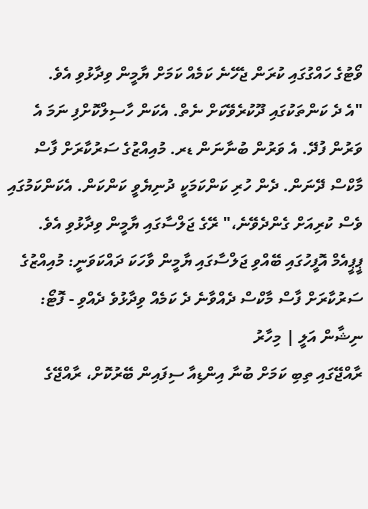ވޯޓުގެ ހައްގުގައި ކުރަން ޖެހޭނެ ކަމެއް ކަމަށް ޔާމީން ވިދާޅުވި އެވެ.
"އެ ދެ ކަންތަކުގައި ދޫކުރެވޭކަށް ނެތް. އެކަން ހާސިލްކޮށްފި ނަމަ އެ ވަރުން ފުދޭ. އެ ވަރުން ބުނާނަން ޑރ. މުއިއްޒުގެ ސަރުކާރަށް ފާސް މާކްސް ދޭނަން. ދެން ހުރި ކަންކަމަކީ ދުނިޔެވީ ކަންކަން. އެކަންކަމުގައި ވެސް ކުރިއަށް ގެންދެވޭނެ،" ރޭގެ ޖަލްސާގައި ޔާމީން ވިދާޅުވި އެވެ.
ޕީޕީއެމް އޮފީހުގައި ބޭއްވި ޖަލްސާގައި ޔާމީން ވާހަކަ ދައްކަވަނީ: މުއިއްޒުގެ ސަރުކާރަށް ފާސް މާކްސް ދެއްވާނެ ދެ ކަމެއް ވިދާޅުވެ ދެއްވި - ފޮޓޯ: ނިޝާން އަލީ | މިހާރު
ރާއްޖޭގައި ތިބި ކަމަށް ބުނާ އިންޑިއާ ސިފައިން ބޭރުކޮށް، ރާއްޖޭގެ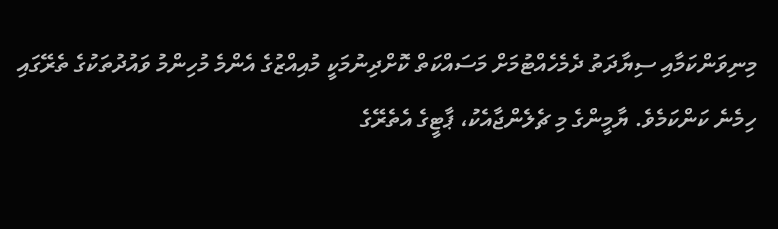މިނިވަންކަމާއި ސިޔާދަތު ދެމެހެއްޓުމަށް މަސައްކަތް ކޮށްދިނުމަކީ މުއިއްޒުގެ އެންމެ މުހިންމު ވައުދުތަކުގެ ތެރޭގައި ހިމެނެ ކަންކަމެވެ. ޔާމީންގެ މި ޗެލެންޖާއެކު، ޕާޓީގެ އެތެރޭގެ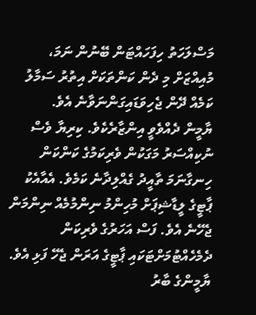މަސްލަހަތު ހިފަހައްޓަން ބޭނުން ނަމަ، މުއިއްޒަށް މި ދެން ކަންތަކަށް އިތުރު ސަމާލު ކަމެއް ދޭން ޖެހިވަޑައިގަންނަވާނެ އެވެ.
ޔާމީން ދެއްވެވީ އިންޒާރެކެވެ. ކިރިޔާ ވެސް ނުކިއްސަރު މަގަކުން ވެރިކަމުގެ ކަންކަން ހިނގާނަމަ ތާއީދު ގެއްލިދާނެ ކަމެވެ. އެއާއެކު ޕާޓީގެ ލީޑާޝިޕަށް މުހިންމު ނިންމުމެއް ނިންމަން ޖެހޭނެ އެވެ. ފަސް އަހަރުގެ ވެރިކަން ދެމެހެއްޓުމަށްޓަކައި ޕާޓީގެ އަރަން ޖެހޭ ފަޅި އެވެ.
ޔާމީންގެ ބާރު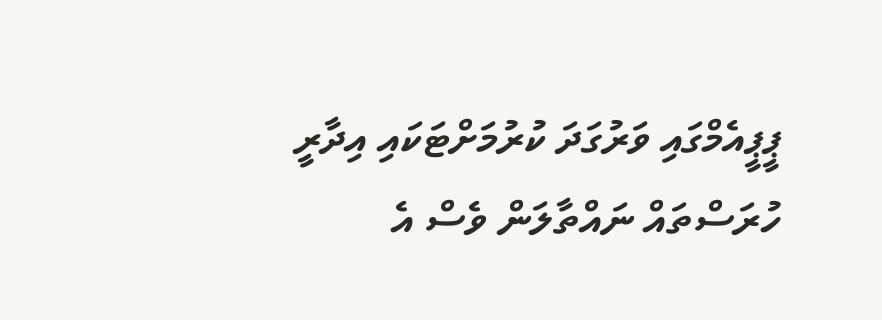ޕީޕީއެމްގައި ވަރުގަދަ ކުރުމަށްޓަކައި އިދާރީ ހުރަސްތައް ނައްތާލަން ވެސް އެ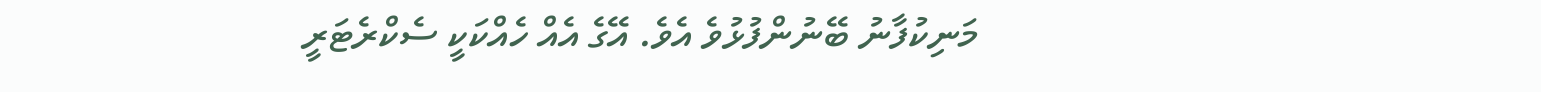މަނިކުފާނު ބޭނުންފުޅުވެ އެވެ. އޭގެ އެއް ހެއްކަކީ ސެކްރެޓަރީ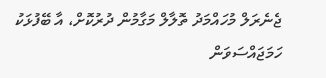ޖެނެރަލް މުހައްމަދު ތޮލާލް މަގާމުން ދުރުކޮށް، އާ ބޭފުޅަކު ހަމަޖައްސަވަން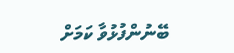ބޭނުންފުޅުވާ ކަމަށް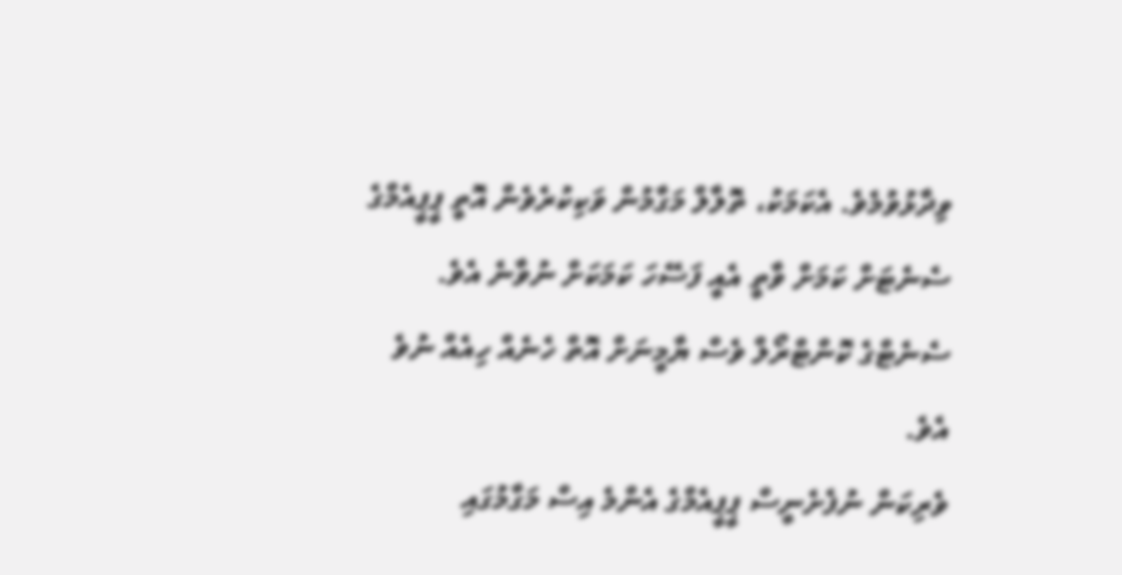ވިދާޅުވުމެވެ. އެކަމަކު، ތޮލާލް މަގާމުން ވަކިކުރެވެން އޮތީ ޕީޕީއެމްގެ ސެނެޓަށް ކަމަށް ވާތީ އެއީ ފަސޭހަ ކަމަކަށް ނުވާނެ އެވެ. ސެނެޓްގެ ކޮންޓްރޯލް ވެސް ޔާމީނަށް އޮތް ހެނެއް ހިއެއް ނުވެ އެވެ.
ވެރިކަން ނުފެށެނީސް ޕީޕީއެމްގެ އެންމެ އިސް މަގާމުގައި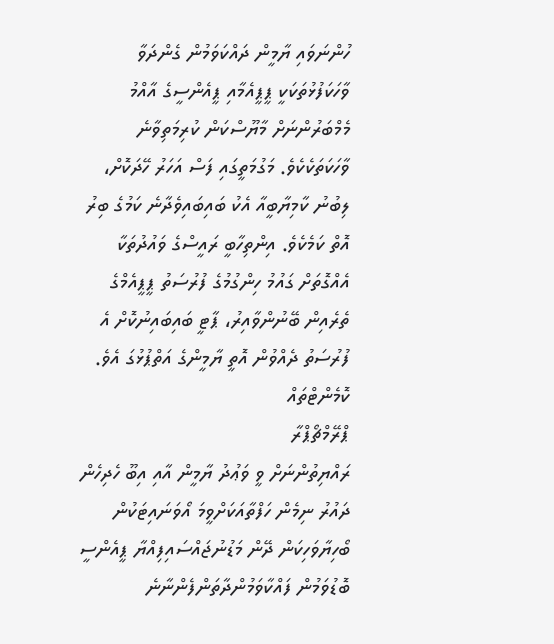ހުންނަވައި ޔާމީން ދައްކަވަމުން ގެންދަވާ ވާހަކަފުޅުތަކަކީ ޕީޕީއެމާއި ޕީއެންސީގެ އާއްމު މެމްބަރުންނަށް މާޔޫސްކަން ކުރިމަތިވާނެ ވާހަކަތަކެކެވެ. މަގުމަތީގައި ފަސް އަހަރު ހޭދަކޮށް، ލިބުނު ކާމިޔާބީއާ އެކު ބައިބައިވެދާނެ ކަމުގެ ބިރު އޮތް ކަމެކެވެ. އިންތިހާބީ ރައީސްގެ ވައުދުތަކާ އެއްގޮތަށް ގައުމު ހިންގުމުގެ ފުރުސަތު ޕީޕީއެމްގެ ތެރެއިން ބޭނުންވާއިރު، ޕާޓީ ބައިބައިނުކޮށް އެ ފުރުސަތު ދެއްވުން އޮތީ ޔާމީންގެ އަތްޕުޅުގަ އެވެ.
ކޮމެންޓްތައް
ޕްރޭމްޗޯޕްރާ
ރައްޔިތުންނަށް ވީ ވަޢުދު ޔާމީން އާއި އިބޫ ހެދިހެން ދައުރު ނިމެން ހަފްތާއަކަށްވީމަ އޯވަނައިޓަކުން ބޯހިޔާވަހިކަން ދޭން މަޑުނުޖައްސައިފިއްޔާ ޕީއެންސީ ބޮޑުވަމުން ފައްކާވަމުންދާތަންފެންނާނެ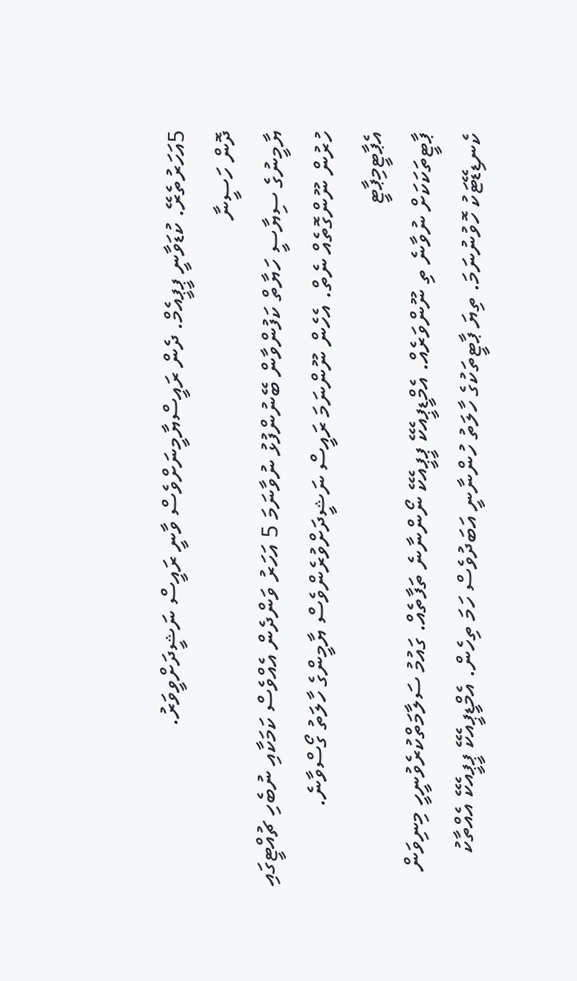5އަހަރުތެރޭ. ކުޑަވާނީ ޕީޕީއެމް. ދެން ރައީސްޔާމީނަށްވެސް ވާނީ ރައީސް ނަޝީދަށްވީވަރު.
ދޮން ހަސީނާ
ޔާމީނުގެ ސިޔާސީ ހަޔާތް ކަފުންވާން ބޭނުންފުޅު ނުވާނަމަ 5 އަހަރު ވަންދެން އެއްވެސް ކަމަކާއި ނުބެހި ޗުއްޓީގައި ހުރުން ނޫންގޮތެއް ނެތް. އެހެން ނޫންނަމަ ރައީސް ނަޝީދަށްވުރެންވެސް ޔާމީންގެ ހާލަތު ގޯސްވާނެ.
އެޕާޓީމިޕާޓީ
ޕާޓީތަކަކަށް ނުވާނެ ތި ނޫންވަރެއް. އެމްޑީޕީއެކޭ ޕީޕީއެކޭ ނޯންނާނެ ތަފާތެއް. ގައުމު ސަލާމަތްކުރެވުނީހީ މިނިވަން ކެނޑިޑޭޓަކު ހޮވުނުނަމަ. ތިޔަ ޕާޓީތަކުގެ ހާލަތު ހުންނާނީ އަބަދުވެސް ހަމަ ތިހެން. އެމްޑީޕީއެކޭ ޕީޕީއެކޭ އެއްތާކު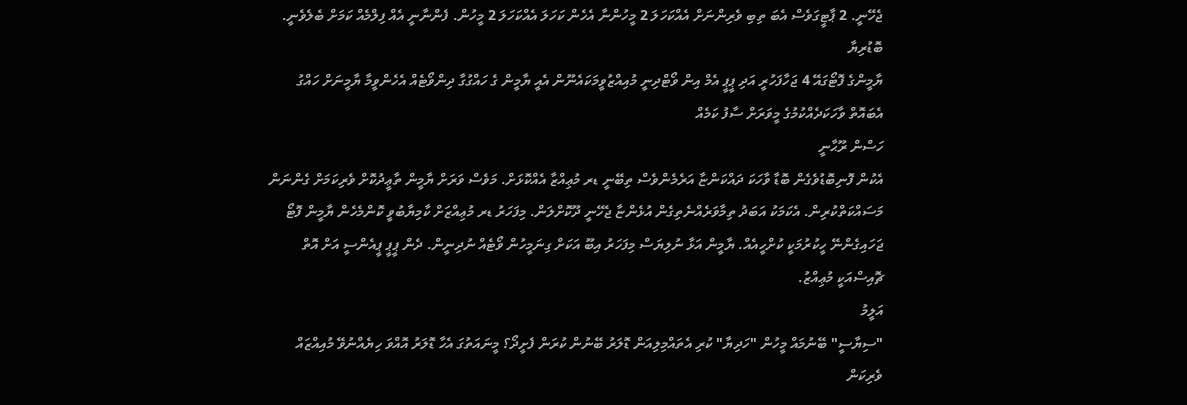ޖެހޭނީ. 2 ޕާޓީގަވެސް އެބަ ތިބި ވެރިންނަށް އެއްކަހަލަ 2 މީހުންނާ އެހެން ކަހަލަ އެއްކަހަލަ 2 މީހުން. ފެންނާނީ އެއް ފިލްމެއް ކަމަށް ބެލެވެނީ.
ބޮޑުރިޔާ
ޔާމީންގެ ފޮޓޯގައޭ 4 ޖަހާފަހުރީ އަދި ޕީޕީ އެމް އިން ވޯޓްދިނީ މުއިއްޒުވީމަކައެނޫން އެއީ ޔާމީން ގެ ހައްގުގާ ދިންވޯޓެއް އެހެންވީމާ ޔާމީނަށް ހައްގު އެބައޮތް ވާހަކަދެއްކުމުގެ މީވަރަށް ސާފު ކަމެއް
ހަސްން ރޫޙާނީ
އެކުން ފޮނިބޮޑުވެގެން ބޮޑާ ވާހަކަ ދައްކަންޏާ އަރެމެންވެސް ތިބޭނީ ޑރ މުޢިއްޒާ އެއްކޮޅަށް. މަވެސް ވަރަށް ޔާމީން ތާޢީދުކޮށް ވެރިކަމަށް ގެންނަން މަސައްކަތްކުރިން. އެކަމަކު އަބަދު ތިމާވަރެއްނެތިގެން އުޅެންޏާ ޖެހޭނީ ދޫކޮށްލަން. މިފަހަރު ޑރ މުޢިއްޒަށް ކާމިޔާބުވީ ކޮންމެހެން ޔާމީން ފޮޓޯ ޖަހައިގެންނޭ ހީކުރުމަކީ ކުށްހީއެއް. ޔާމީން އަޅާ ނުލިޔަސް މިފަހަރު އިބޫ އަކަށް ގިނަމީހުން ވޯޓެއް ނުދިނީން. ދެން ޕީޕީ ޕީއެންސީ އަށް އޮތް ޗޮއިސްއަކީ މުޢިއްޒު.
އަލީމު
"ސިޔާސީ" ބޭނުމައް މީހުން "ހަދިޔާ" ކުރި އެތައްމިލިއަން ޑޮލަރު ބޭނުން ކުރަން ފެށީދޯ؟ މީނައަތުގަ އެހާ ޑޮލަރު އޮއްވަ ހިޔެއްނުވޭ މުއިއްޒައް ވެރިކަން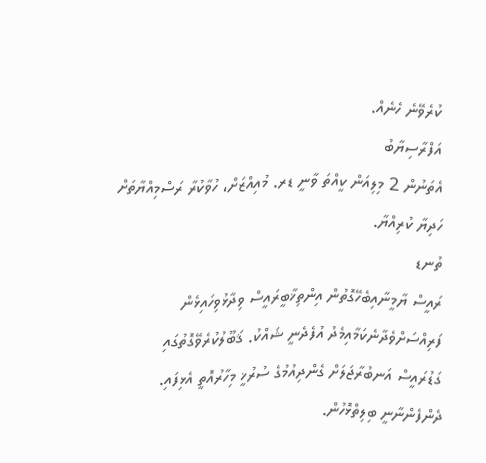ކުރެވޭނެ ހެނެއް.
އަފްރާސިޔާބު
އެތަނުން 2 މިލިއަން ކީއްތަ ވާނީ ޑރ. މުއިއްޒަށް، ހުވާކުރާ ރަސްމިއްޔާތަށް ހަދިޔާ ކުރިއްޔާ.
ތުނޑ
ރައީސް ޔާމީނާއިބެހޭގޮތުން އިންތިޚާބީރައީސް ވިދާޅުވިހައިޅެން ފަރިއްސަށްވެދާނެކަމާއިމެދު އުފެދެނީ ޝައްކު. ޤަބޫލުކުރެވޭގޮތުގައި ގަޑުރައީސް އަނބުރާޖަލަށް ގެންދިއުމުގެ ސުރުޚީ މިހާރުއޮތީ އެޅިފައި. ދެންފެންނާނީ ބިލިތްޅޮހުން.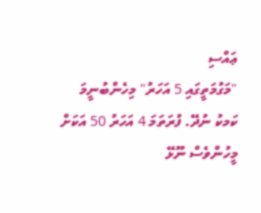ޢައްސި
"މަގުމަތީގައި 5 އަހަރު" މިހެންބުނީމަ ކަމކު ނުދޭ. ފުރަތަމަ 4 އަހަރު 50 އަކަށް މީހުންވެސް ނޫޅޭ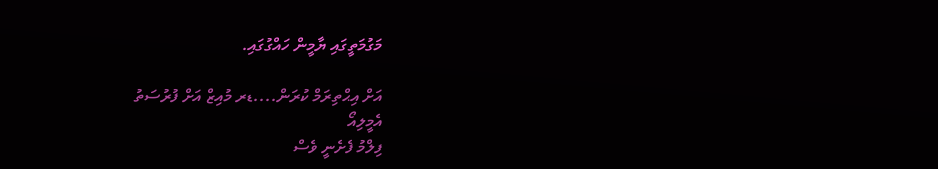މަގުމަތީގައި ޔާމީން ހައްގުގައި.

އަށް އިޙްތިރަމް ކުރަން....ޑރ މުއިޒް އަށް ފުރުސަތު
އެމީލިއޯ
ފިލްމު ފެށެނީ ވެސް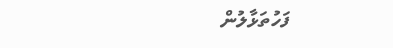ފަހުތަޅާލުން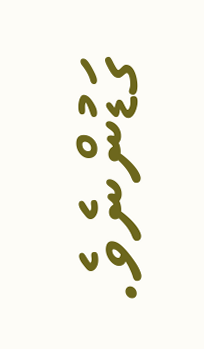ގަޑުންނެވެ.